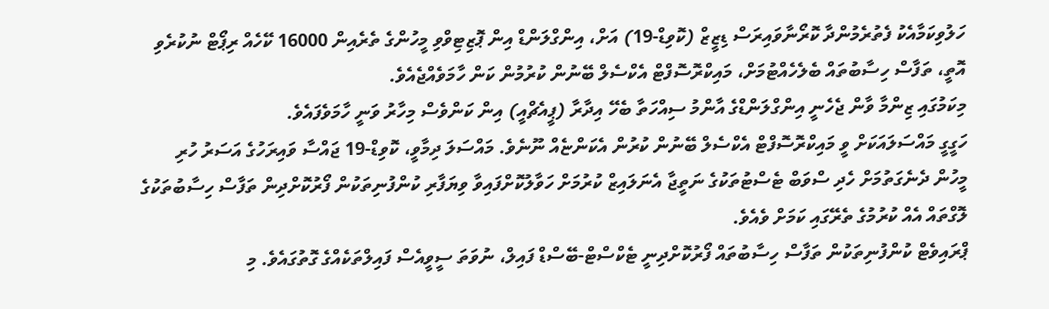ހަލުވިކަމާއެކު ފެތުރެމުންދާ ކޮރޯނާވައިރަސް ޑިޒީޒް (ކޮވިޑް-19) އަށް، އިންގްލަންޑް އިން ޕޮޒިޓިވްވި މީހުންގެ ތެރެއިން 16000 ކޭހެއް ރިޕޯޓް ނުކުރެވި އޮތީ، ތަފާސް ހިސާބުތައް ބެލެހެއްޓުމަށް، މައިކްރޮސޮފްޓް އެކްސެލް ބޭނުން ކުރުމުން ކަން ހާމަވެއްޖެއެވެ.
މިކަމުގައި ޒިންމާ ވާން ޖެހެނީ އިންގްލަންޑްގެ އާންމު ސިއްހަތާ ބެހޭ އިދާރާ (ޕީއެޗްއީ) އިން ކަންވެސް މިހާރު ވަނީ ހާމަވެފައެވެ.
ހަގީގީ މައްސަލައަކަށް ވީ މައިކްރޮސޮފްޓް އެކްސެލް ބޭނުން ކުރުން އެކަންޏެއް ނޫނެވެ. މައްސަލަ ދިމާވީ، ކޮވިޑް-19 ޖައްސާ ވައިރަހުގެ އަސަރު ހުރި މީހުން ދެނެގަތުމަށް ހެދި ސްވަބް ޓެސްޓުތަކުގެ ނަތީޖާ އެނަލައިޒް ކުރުމަށް ހަވާލުކޮށްފައިވާ ވިޔަފާރި ކުންފުނިތަކުން ފޯރުކޮށްދިން ތަފާސް ހިސާބުތަކުގެ ލޮގްތައް އެއް ކުރުމުގެ ތެރޭގައި ކަމަށް ވެއެވެ.
ޕްރައިވެޓް ކުންފުނިތަކުން ތަފާސް ހިސާބުތައް ފޯރުކޮށްދިނީ ޓެކްސްޓް-ބޭސްޑް ފައިލް، ނުވަތަ ސީވީއެސް ފައިލްތަކެއްގެ ގޮތުގައެވެ. މި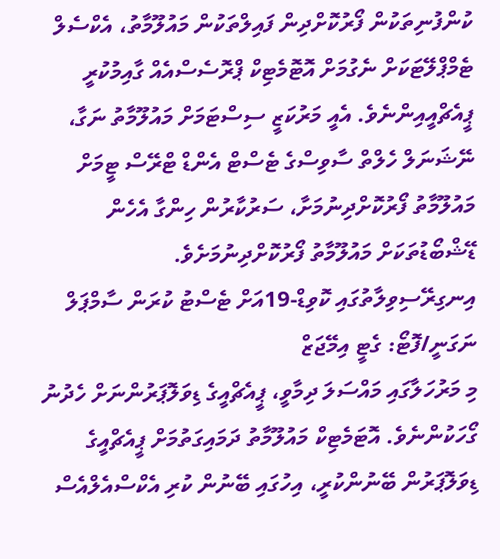ކުންފުނިތަކުން ފޯރުކޮށްދިން ފައިލްތަކުން މައުލޫމާތު، އެކްސެލް ޓެމްޕްލޭޓަކަށް ނެގުމަށް އޮޓޮމެޓިކް ޕްރޮސެސްއެއް ގާއިމުކުރީ ޕީއެޗްއީއިންނެވެ. އެއީ މަރުކަޒީ ސިސްޓަމަށް މައުލޫމާތު ނަގާ، ނޭޝަނަލް ހެލްތް ސާވިސްގެ ޓެސްޓް އެންޑް ޓްރޭސް ޓީމަށް މައުލޫމާތު ފޯރުކޮށްދިނުމަށާ، ސަރުކާރުން ހިންގާ އެހެން ޑޭޝްބޯޑުތަކަށް މައުލޫމާތު ފޯރުކޮށްދިނުމަށެވެ.
އިނގިރޭސިވިލާތުގައި ކޮވިޑް-19އަށް ޓެސްޓު ކުރަން ސާމްޕަލް ނަގަނީ/ފޮޓޯ: ގެޓީ އިމޭޖަޒް
މި މަރުހަލާގައި މައްސަލަ ދިމާވީ، ޕީއެޗްއީގެ ޑިވަލޮޕަރުންނަށް ހެދުނު ގޯހަކުންނެވެ. އޮޓަމެޓިކް މައުލޫމާތު ދަމައިގަތުމަށް ޕީއެޗްއީގެ ޑިވަލޮޕަރުން ބޭނުންކުރީ، އިހުގައި ބޭނުން ކުރި އެކްސްއެލްއެސް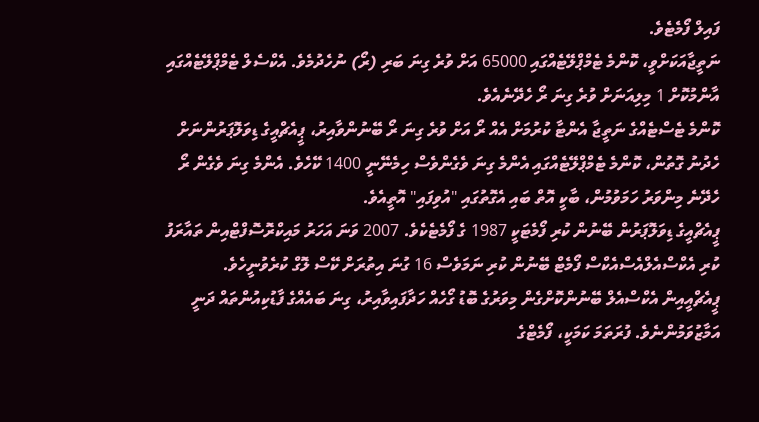ފައިލް ފޯމެޓެވެ.
ނަތީޖާއަކަށްވީ، ކޮންމެ ޓެމްޕްލޭޓެއްގައި 65000 އަށް ވުރެ ގިނަ ބަރި (ރޯ) ނުހެދުމެވެ. އެކްސެލް ޓެމްޕްލޭޓެއްގައި އާންމުކޮށް 1 މިލިއަނަށް ވުރެ ގިނަ ރޯ ހެދޭނެއެވެ.
ކޮންމެ ޓެސްޓެއްގެ ނަތީޖާ އެންޓާ ކުރުމަށް އެއް ރޯ އަށް ވުރެ ގިނަ ރޯ ބޭނުންވާއިރު، ޕީއެޗްއީގެ ޑިވަލޮޕަރުންނަށް ހެދުނު ގޮތުން، ކޮންމެ ޓެމްޕްލޭޓެއްގައި އެންމެ ގިނަ ވެގެންވެސް ހިމެނޭނީ 1400 ކޭހެވެ. އެންމެ ގިނަ ވެގެން ރޯ ހެދޭނެ މިންވަރު ހަމަވުމުން، ބާކީ އޮތް ބައި އެގޮތުގައި "އުވިފައި" އޮތީއެވެ.
ޕީއެޗްއީގެ ޑިވަލޮޕަރުން ބޭނުން ކުރި ފޯމެޓަކީ 1987 ގެ ފޯމެޓެކެވެ. 2007 ވަނަ އަހަރު މައިކްރޮސޮފްޓްއިން ތައާރަފު ކުރި އެކްސްއެލްއެސްއެކްސް ފޯމެޓް ބޭނުން ކުރި ނަމަވެސް 16 ގުނަ އިތުރަށް ކޭސް ލޮގް ކުރެވުނީހެވެ.
ޕީއެޗްއީއިން އެކްސްއެލް ބޭނުންކޮށްގެން މިވަރުގެ ބޮޑު ގޯހެއް ހަދާފައިވާއިރު، ގިނަ ބައެއްގެ ފާޑުކިއުންތައް ދަނީ އަމާޒުވަމުންނެވެ. ފުރަތަމަ ކަމަކީ، ފޯމެޓްގެ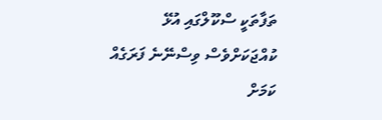ތަފާތަކީ ސްކޫލްގައި އުޅޭ ކުއްޖަކަށްވެސް ވިސްނޭނެ ފަރަގެއް ކަމަށް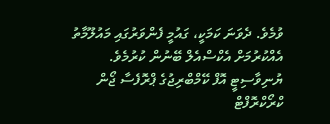ވުމެވެ. ދެވަނަ ކަމަކީ، ގައުމީ ފެންވަރުގައި މައުލޫމާތު އެއްކުރުމަށް އެކްސްއެލް ބޭނުން ކުރުމެވެ. ޔުނިވާސިޓީ އޮފް ކޭމްބްރިޖުގެ ޕްރޮފެސާ ޖޯން ކްރޯކްރޮފްޓް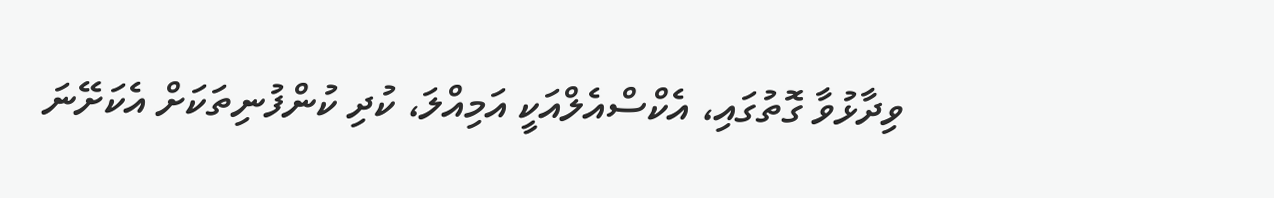ވިދާޅުވާ ގޮތުގައި، އެކްސްއެލްއަކީ އަމިއްލަ، ކުދި ކުންފުނިތަކަށް އެކަށޭނަ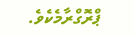ޕްރޮގްރާމެކެވެ.